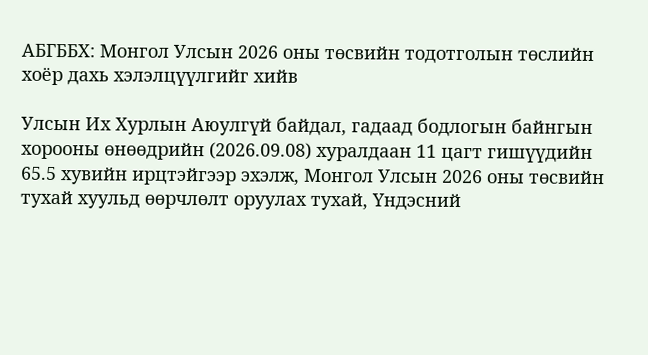АБГББХ: Монгол Улсын 2026 оны төсвийн тодотголын төслийн хоёр дахь хэлэлцүүлгийг хийв

Улсын Их Хурлын Аюулгүй байдал, гадаад бодлогын байнгын хорооны өнөөдрийн (2026.09.08) хуралдаан 11 цагт гишүүдийн 65.5 хувийн ирцтэйгээр эхэлж, Монгол Улсын 2026 оны төсвийн тухай хуульд өөрчлөлт оруулах тухай, Үндэсний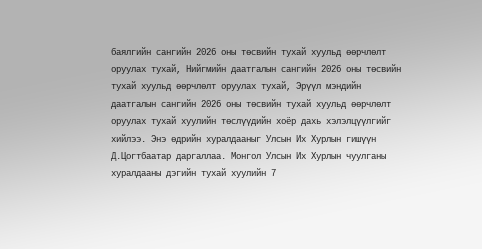баялгийн сангийн 2026 оны төсвийн тухай хуульд өөрчлөлт оруулах тухай, Нийгмийн даатгалын сангийн 2026 оны төсвийн тухай хуульд өөрчлөлт оруулах тухай, Эрүүл мэндийн даатгалын сангийн 2026 оны төсвийн тухай хуульд өөрчлөлт оруулах тухай хуулийн төслүүдийн хоёр дахь хэлэлцүүлгийг хийлээ. Энэ өдрийн хуралдааныг Улсын Их Хурлын гишүүн Д.Цогтбаатар даргаллаа. Монгол Улсын Их Хурлын чуулганы хуралдааны дэгийн тухай хуулийн 7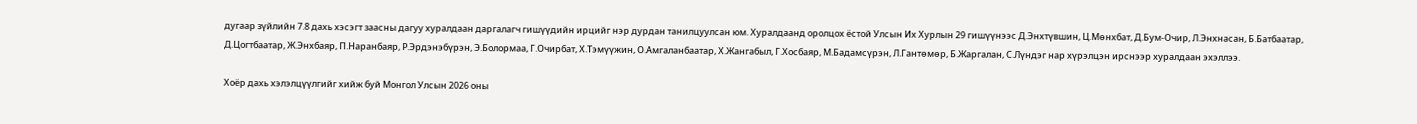дугаар зүйлийн 7.8 дахь хэсэгт заасны дагуу хуралдаан даргалагч гишүүдийн ирцийг нэр дурдан танилцуулсан юм. Хуралдаанд оролцох ёстой Улсын Их Хурлын 29 гишүүнээс Д.Энхтүвшин, Ц.Мөнхбат, Д.Бум-Очир, Л.Энхнасан, Б.Батбаатар, Д.Цогтбаатар, Ж.Энхбаяр, П.Наранбаяр, Р.Эрдэнэбүрэн, Э.Болормаа, Г.Очирбат, Х.Тэмүүжин, О.Амгаланбаатар, Х.Жангабыл, Г.Хосбаяр, М.Бадамсүрэн, Л.Гантөмөр, Б.Жаргалан, С.Лүндэг нар хүрэлцэн ирснээр хуралдаан эхэллээ.

Хоёр дахь хэлэлцүүлгийг хийж буй Монгол Улсын 2026 оны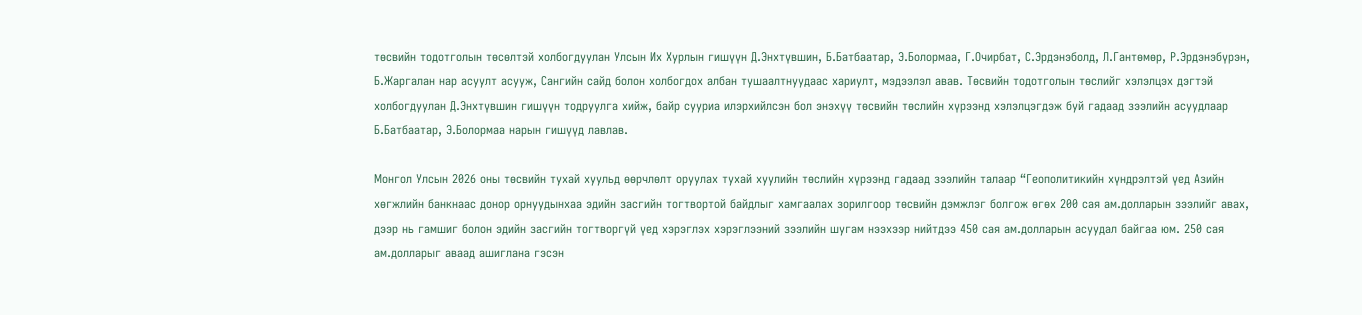төсвийн тодотголын төсөлтэй холбогдуулан Улсын Их Хурлын гишүүн Д.Энхтүвшин, Б.Батбаатар, Э.Болормаа, Г.Очирбат, С.Эрдэнэболд, Л.Гантөмөр, Р.Эрдэнэбүрэн, Б.Жаргалан нар асуулт асууж, Сангийн сайд болон холбогдох албан тушаалтнуудаас хариулт, мэдээлэл авав. Төсвийн тодотголын төслийг хэлэлцэх дэгтэй холбогдуулан Д.Энхтүвшин гишүүн тодруулга хийж, байр сууриа илэрхийлсэн бол энэхүү төсвийн төслийн хүрээнд хэлэлцэгдэж буй гадаад зээлийн асуудлаар Б.Батбаатар, Э.Болормаа нарын гишүүд лавлав.

Монгол Улсын 2026 оны төсвийн тухай хуульд өөрчлөлт оруулах тухай хуулийн төслийн хүрээнд гадаад зээлийн талаар “Геополитикийн хүндрэлтэй үед Азийн хөгжлийн банкнаас донор орнуудынхаа эдийн засгийн тогтвортой байдлыг хамгаалах зорилгоор төсвийн дэмжлэг болгож өгөх 200 сая ам.долларын зээлийг авах, дээр нь гамшиг болон эдийн засгийн тогтворгүй үед хэрэглэх хэрэглээний зээлийн шугам нээхээр нийтдээ 450 сая ам.долларын асуудал байгаа юм. 250 сая ам.долларыг аваад ашиглана гэсэн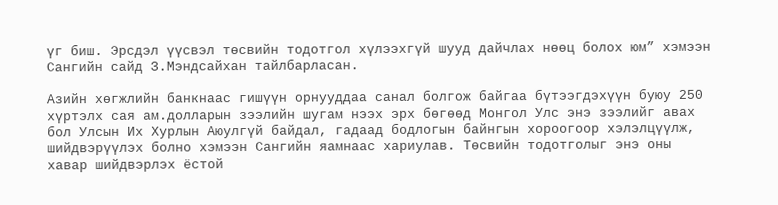үг биш. Эрсдэл үүсвэл төсвийн тодотгол хүлээхгүй шууд дайчлах нөөц болох юм” хэмээн Сангийн сайд З.Мэндсайхан тайлбарласан.

Азийн хөгжлийн банкнаас гишүүн орнууддаа санал болгож байгаа бүтээгдэхүүн буюу 250 хүртэлх сая ам.долларын зээлийн шугам нээх эрх бөгөөд Монгол Улс энэ зээлийг авах бол Улсын Их Хурлын Аюулгүй байдал, гадаад бодлогын байнгын хороогоор хэлэлцүүлж, шийдвэрүүлэх болно хэмээн Сангийн яамнаас хариулав. Төсвийн тодотголыг энэ оны хавар шийдвэрлэх ёстой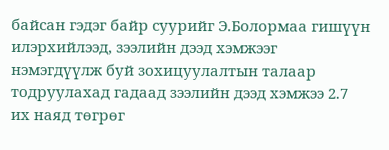байсан гэдэг байр суурийг Э.Болормаа гишүүн илэрхийлээд, зээлийн дээд хэмжээг нэмэгдүүлж буй зохицуулалтын талаар тодруулахад гадаад зээлийн дээд хэмжээ 2.7 их наяд төгрөг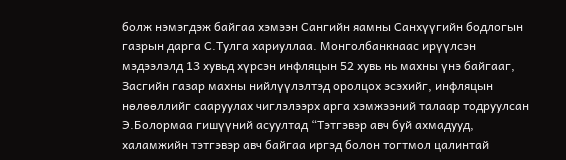болж нэмэгдэж байгаа хэмээн Сангийн яамны Санхүүгийн бодлогын газрын дарга С.Тулга хариуллаа. Монголбанкнаас ирүүлсэн мэдээлэлд 13 хувьд хүрсэн инфляцын 52 хувь нь махны үнэ байгааг, Засгийн газар махны нийлүүлэлтэд оролцох эсэхийг, инфляцын нөлөөллийг сааруулах чиглэлээрх арга хэмжээний талаар тодруулсан Э.Болормаа гишүүний асуултад “Тэтгэвэр авч буй ахмадууд, халамжийн тэтгэвэр авч байгаа иргэд болон тогтмол цалинтай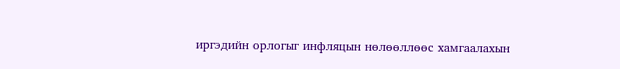иргэдийн орлогыг инфляцын нөлөөллөөс хамгаалахын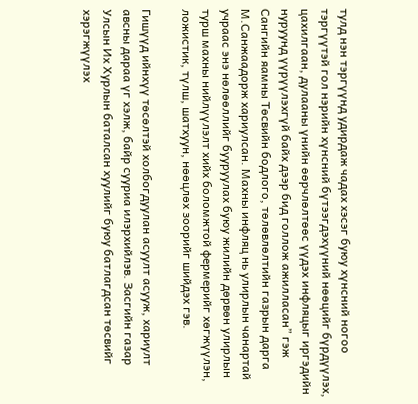тулд нэн тэргүүнд удирдаж чадах хэсэг буюу хүнсний ногоо тэргүүтэй гол нэрийн хүнсний бүтээгдэхүүний нөөцийг бүрдүүлэх, цахилгаан, дулааны үнийн өөрчлөлтөөс үүдэх инфляцыг иргэдийн нуруунд үүрүүлэхгүй байх дээр бид голлож ажилласан” гэж Сангийн яамны Төсвийн бодлого, төлөвлөлтийн газрын дарга М.Санжаадорж хариулсан. Махны инфляц нь улирлын чанартай учраас энэ нөлөөллийг бууруулах буюу жилийн дөрвөн улирлын турш махны нийлүүлэлт хийх боломжтой фермерийг хөгжүүлэн, ложистик, түлш, шатхуун, нөөцлөх зоорийг шийдэх гэв.

Гишүүд ийнхүү төсөлтэй холбогдуулан асуулт асууж, хариулт авсны дараа үг хэлж, байр сууриа илэрхийлэв. Засгийн газар Улсын Их Хурлын баталсан хуулийг буюу батлагдсан төсвийг хэрэгжүүлэх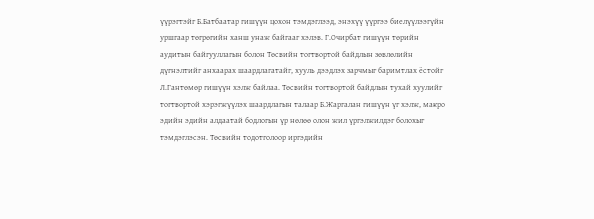үүрэгтэйг Б.Батбаатар гишүүн цохон тэмдэглээд, энэхүү үүргээ биелүүлээгүйн уршгаар төгрөгийн ханш унаж байгааг хэлэв. Г.Очирбат гишүүн төрийн аудитын байгууллагын болон Төсвийн тогтвортой байдлын зөвлөлийн дүгнэлтийг анхаарах шаардлагатайг, хууль дээдлэх зарчмыг баримтлах ёстойг Л.Гантөмөр гишүүн хэлж байлаа. Төсвийн тогтвортой байдлын тухай хуулийг тогтвортой хэрэгжүүлэх шаардлагын талаар Б.Жаргалан гишүүн үг хэлж, макро эдийн эдийн алдаатай бодлогын үр нөлөө олон жил үргэлжилдэг болохыг тэмдэглэсэн. Төсвийн тодотголоор иргэдийн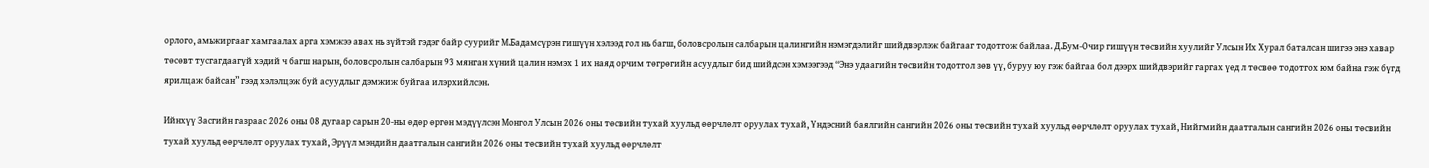орлого, амьжиргааг хамгаалах арга хэмжээ авах нь зүйтэй гэдэг байр суурийг М.Бадамсүрэн гишүүн хэлээд гол нь багш, боловсролын салбарын цалингийн нэмэгдэлийг шийдвэрлэж байгааг тодотгож байлаа. Д.Бум-Очир гишүүн төсвийн хуулийг Улсын Их Хурал баталсан шигээ энэ хавар төсөвт тусгагдаагүй хэдий ч багш нарын, боловсролын салбарын 93 мянган хүний цалин нэмэх 1 их наяд орчим төгрөгийн асуудлыг бид шийдсэн хэмээгээд “Энэ удаагийн төсвийн тодотгол зөв үү, буруу юу гэж байгаа бол дээрх шийдвэрийг гаргах үед л төсвөө тодотгох юм байна гэж бүгд ярилцаж байсан” гээд хэлэлцэж буй асуудлыг дэмжиж буйгаа илэрхийлсэн.

Ийнхүү Засгийн газраас 2026 оны 08 дугаар сарын 20-ны өдөр өргөн мэдүүлсэн Монгол Улсын 2026 оны төсвийн тухай хуульд өөрчлөлт оруулах тухай, Үндэсний баялгийн сангийн 2026 оны төсвийн тухай хуульд өөрчлөлт оруулах тухай, Нийгмийн даатгалын сангийн 2026 оны төсвийн тухай хуульд өөрчлөлт оруулах тухай, Эрүүл мэндийн даатгалын сангийн 2026 оны төсвийн тухай хуульд өөрчлөлт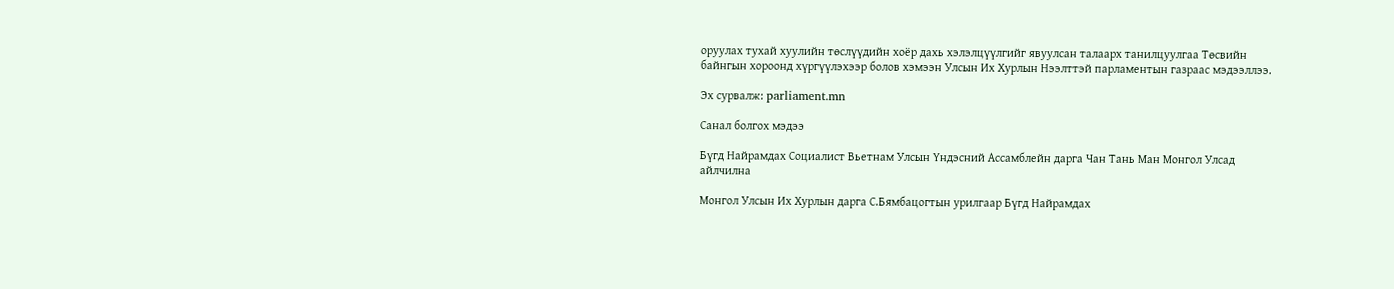оруулах тухай хуулийн төслүүдийн хоёр дахь хэлэлцүүлгийг явуулсан талаарх танилцуулгаа Төсвийн байнгын хороонд хүргүүлэхээр болов хэмээн Улсын Их Хурлын Нээлттэй парламентын газраас мэдээллээ.

Эх сурвалж: parliament.mn

Санал болгох мэдээ

Бүгд Найрамдах Социалист Вьетнам Улсын Үндэсний Ассамблейн дарга Чан Тань Ман Монгол Улсад айлчилна

Монгол Улсын Их Хурлын дарга С.Бямбацогтын урилгаар Бүгд Найрамдах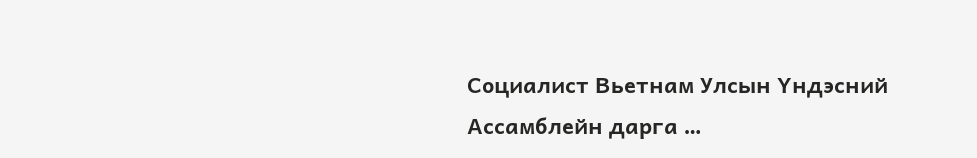Социалист Вьетнам Улсын Үндэсний Ассамблейн дарга …